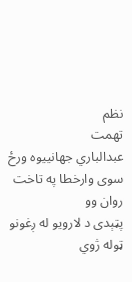نظم
تهمت
عبدالباري جهانييوه ورځ سوی وارخطا په تاخت روان وو
پټېدی د لارويو له ږغونو
ټوله ژوي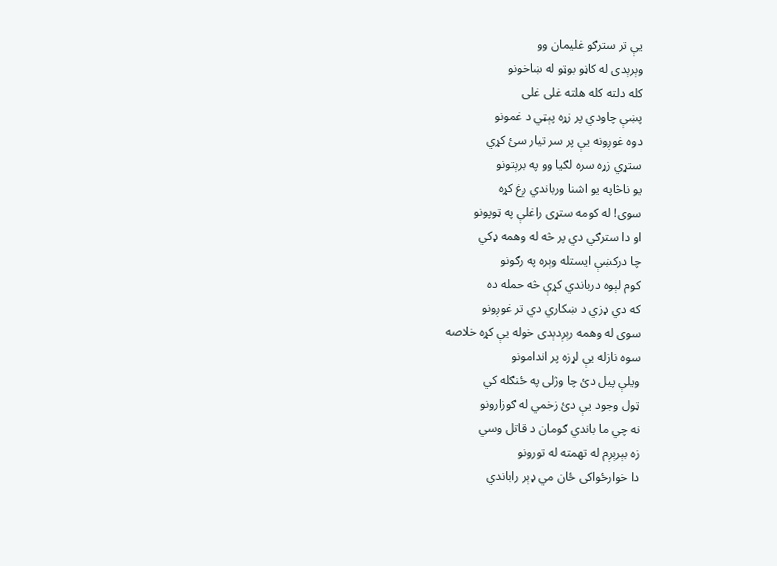يې تر سترګو غليمان وو
وېرېدی له کاڼو بوټو له ښاخونو
کله دلته کله هلته غلی غلی
پښې چاودي پر زړه پېټي د غمونو
دوه غوږونه يې پر سر تيار سئ کړي
ستړي زړه سره لګيا وو په برېتونو
يو ناڅاپه يو اشنا ورباندي ږغ کړه
سوی! له کومه ستړی راغلې په ټوپونو
او دا سترګي دي پر څه له وهمه ډکي
چا درکښې ايستله وېره په رګونو
کوم لېوه درباندي کړې څه حمله ده
که دي ډزي د ښکاري دي تر غوږونو
سوی له وهمه رېږدېدی خوله يې کړه خلاصه
سوه نازله يې لړزه پر اندامونو
ويلې پيل دئ چا وژلی په ځنګله کي
ټول وجود يې دئ زخمي له ګوزارونو
نه چي ما باندي ګومان د قاتل وسي
زه بېرېږم له تهمته له تورونو
دا خوارځواکی ځان مي ډېر راباندي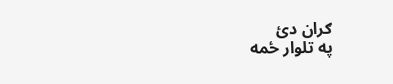ګران دئ
په تلوار ځمه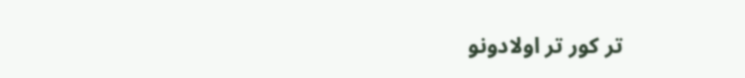تر کور تر اولادونو